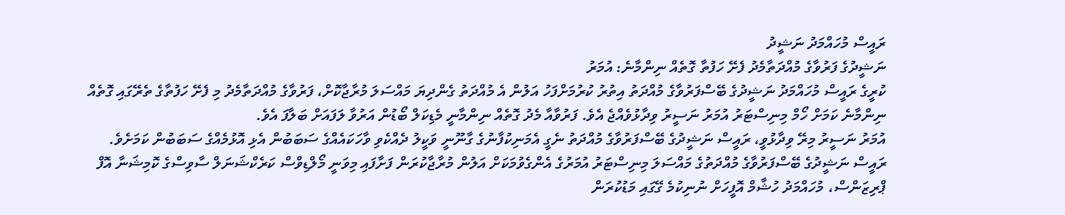ރައީސް މުހައްމަދު ނަޝީދު
ނަޝީދުގެ ފަރުވާގެ މުއްދަތާމެދު ފެށޭ ހަފުތާ ގޮތެއް ނިންމާނެ: އުމަރު
ކުރީގެ ރައީސް މުހައްމަދު ނަޝީދުގެ ބޭސްފަރުވާގެ މުއްދަތު އިތުރު ކުރުމަށްފަހު އަލުން އެ މުއްދަތު ގެންދިޔަ މައްސަލަ މުރާޖާކޮށް، ފަރުވާގެ މުއްދަތާމެދު މި ފެށޭ ހަފުތާގެ ތެރޭގައި ގޮތެއް ނިންމާނެ ކަމަށް ހޯމް މިނިސްޓަރު އުމަރު ނަސީރު ވިދާޅުވެއްޖެ އެވެ. ފަރުވާއާ މެދު ގޮތެއް ނިންމާނީ މެޑިކަލް ބޯޑުން އަރުވާ ލަފައަށް ބަލާފަ އެވެ.
އުމަރު ނަސީރު މިރޭ ވިދާޅުވީ، ރައީސް ނަޝީދުގެ ބޭސްފަރުވާގެ މުއްދަތު ނެގީ އެމަނިކުފާނުގެ ގާނޫނީ ވަކީލު ދެއްކެވި ވާހަކައެއްގެ ސަބަބުން އެޅި އޮޅުމެއްގެ ސަބަބުން ކަމަށެވެ.
ރައީސް ނަޝީދުގެ ބޭސްފަރުވާގެ މުއްދަތުގެ މައްސަލަ މިނިސްޓަރު އުމަރުގެ އެންގެވުމަކަށް އަލުން މުރާޖާކުރަން ފަށާފައި މިވަނީ މޯލްޑިވްސް ކަރެކްޝަނަލް ސާވިސްގެ ކޮމިޝަނާ އޮފް ޕްރިޒަންސް، މުހައްމަދު ހުޝާމް އޮފީހަށް ނުނިކުމެ ގޭގައި މަޑުކުރަން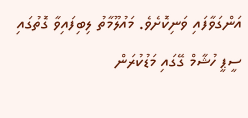އަންގަވާފައި ވަނިކޮށެވެ. މައުލޫމާތު ލިބިފައިވާ ގޮތުގައި ސީޕީ ހުޝާމް ގޭގައި މަޑުކުރަން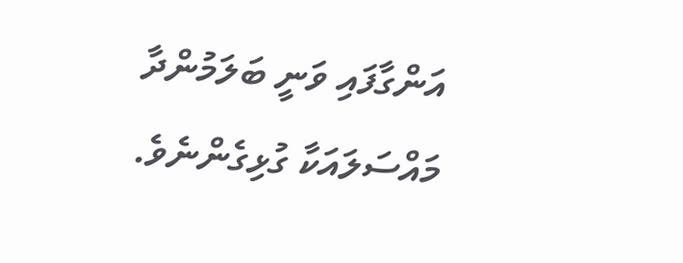އަންގާފައި ވަނީ ބަލަމުންދާ މައްސަލައަކާ ގުޅިގެންނެވެ.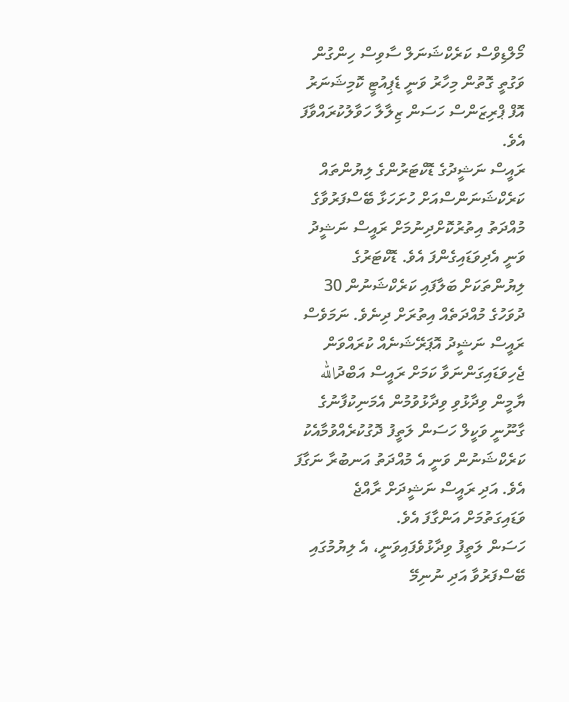މޯލްޑިވްސް ކަރެކްޝަނަލް ސާވިސް ހިންގުން ވަގުތީ ގޮތުން މިހާރު ވަނީ ޑެޕިއުޓީ ކޮމިޝަނަރު އޮފް ޕްރިޒަންސް ހަސަން ޒިލާލާ ހަވާލުކުރައްވާފަ އެވެ.
ރައީސް ނަޝީދުގެ ޑޮކްޓަރުންގެ ލިޔުންތައް ކަރެކްޝަނަންސްއަށް ހުށަހަޅާ ބޭސްފަރުވާގެ މުއްދަތު އިތުރުކޮށްދިނުމަށް ރައީސް ނަޝީދު ވަނީ އެދިވަޑައިގެންފަ އެވެ. ޑޮކްޓަރުގެ ލިޔުންތަކަށް ބަލާފައި ކަރެކްޝަނުން 30 ދުވަހުގެ މުއްދަތެއް އިތުރަށް ދިނެވެ. ނަމަވެސް ރައީސް ނަޝީދު އޮޕަރޭޝަނެއް ކުރައްވަން ޖެހިވަޑައިގަންނަވާ ކަމަށް ރައީސް އަބްދުالله ޔާމީން ވިދާޅުވި ވިދާޅުވުމުން އެމަނިކުފާނުގެ ގާނޫނީ ވަކީލް ހަސަން ލަތީފު ދޮގުކުރެއްވުމާއެކު ކަރެކްޝަނުން ވަނީ އެ މުއްދަތު އަނބުރާ ނަގާފަ އެވެ. އަދި ރައީސް ނަޝީދަށް ރާއްޖެ ވަޑައިގަތުމަށް އަންގާފަ އެވެ.
ހަސަން ލަތީފު ވިދާޅުވެފައިވަނީ، އެ ލިޔުމުގައި ބޭސްފަރުވާ އަދި ނުނިމޭ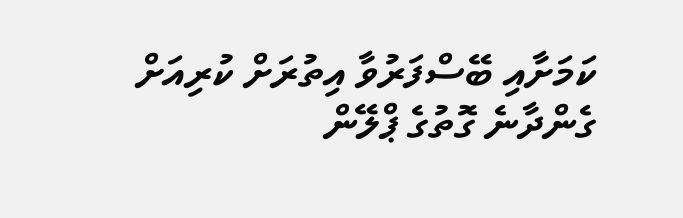ކަމަށާއި ބޭސްފަރުވާ އިތުރަށް ކުރިއަށް ގެންދާނެ ގޮތުގެ ޕްލޭން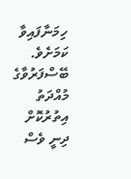ހިމަނާފައިވާ ކަމަށެވެ. ބޭސްފަރުވާގެ މުއްދަތު އިތުރުކޮށް ދިނީ ވެސް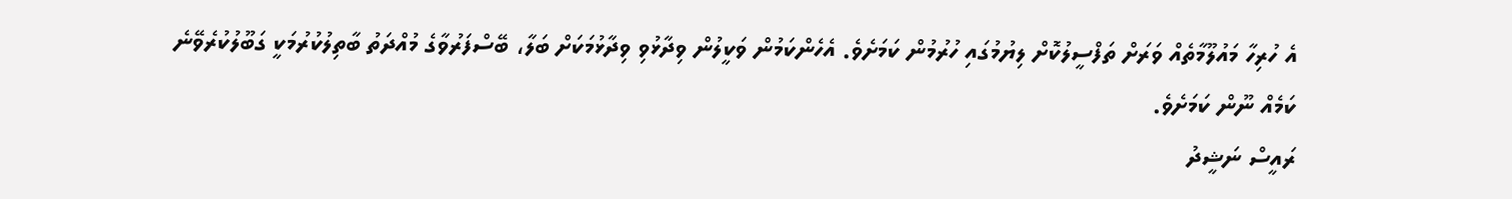އެ ހުރިހާ މައުލޫމާތެއް ވަރަށް ތަފްސީލުކޮށް ލިޔުމުގައި ހުރުމުން ކަމަށެވެ. އެހެންކަމުން ވަކީލުން ވިދާޅުވި ވިދާޅުމަކަށް ބަލާ، ބޭސްފަރުވާގެ މުއްދަތު ބާތިލުކުރުމަކީ ގަބޫލުކުރެވޭނެ ކަމެއް ނޫން ކަމަށެވެ.
ރައީސް ނަޝީދު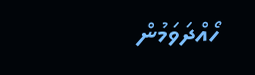ހޯއްދަވަމުން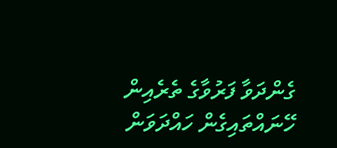ގެންދަވާ ފަރުވާގެ ތެރެއިން ހޭނައްތައިގެން ހައްދަވަން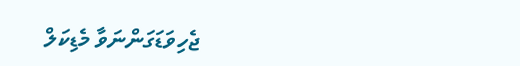ޖެހިވަޑަގަންނަވާ މެޑިކަލް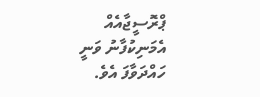ޕްރޮސީޖާއެއް އެމަނިކުފާނު ވަނީ ހައްދަވާފަ އެވެ.